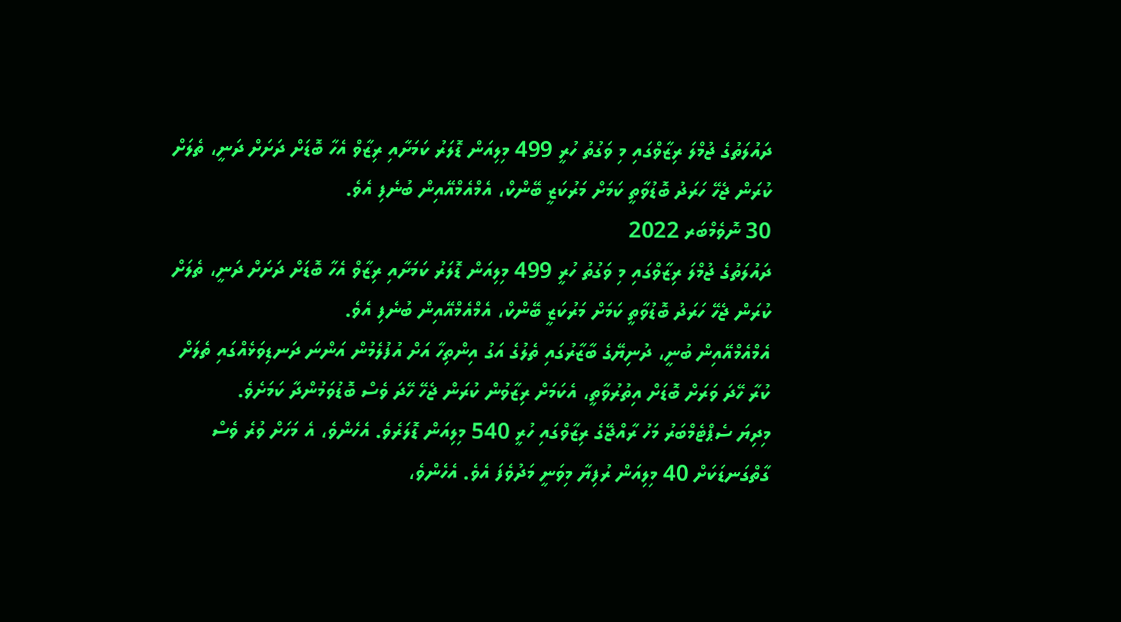ދައުލަތުގެ ޖުމްލަ ރިޒާވްގައި މި ވަގުތު ހުރީ 499 މިލިއަން ޑޮލަރު ކަމަށާއި ރިޒާވް އެހާ ބޮޑަށް ދަށަށް ދަނީ، ތެލަށް ކުރަން ޖެހޭ ހަރަދު ބޮޑުވާތީ ކަމަށް މަރުކަޒީ ބޭންކް، އެމްއެމްއޭއިން ބުނެފި އެވެ.
30 ނޮވެމްބަރ 2022
ދައުލަތުގެ ޖުމްލަ ރިޒާވްގައި މި ވަގުތު ހުރީ 499 މިލިއަން ޑޮލަރު ކަމަށާއި ރިޒާވް އެހާ ބޮޑަށް ދަށަށް ދަނީ، ތެލަށް ކުރަން ޖެހޭ ހަރަދު ބޮޑުވާތީ ކަމަށް މަރުކަޒީ ބޭންކް، އެމްއެމްއޭއިން ބުނެފި އެވެ.
އެމްއެމްއޭއިން ބުނީ، ދުނިޔޭގެ ބާޒާރުގައި ތެލުގެ އަގު އިންތިހާ އަށް އުފުލެމުން އަންނަ ދަނޑިވަޅެއްގައި ތެލަށް ކުރާ ހޭދަ ވަރަށް ބޮޑަށް އިތުރުވާތީ، އެކަމަށް ރިޒާވުން ކުރަން ޖެހޭ ހޭދަ ވެސް ބޮޑުވަމުންދާ ކަމަށެވެ.
މިދިޔަ ސެޕްޓެމްބަރު މަހު ރާއްޖޭގެ ރިޒާވްގައި ހުރީ 540 މިލިއަން ޑޮލަރެވެ. އެހެންވެ، އެ މަހަށް ވުރެ ވެސް ގާތްގަނޑަކަށް 40 މިލިއަން ރުފިޔާ މިވަނީ މަދުވެފަ އެވެ. އެހެންވެ،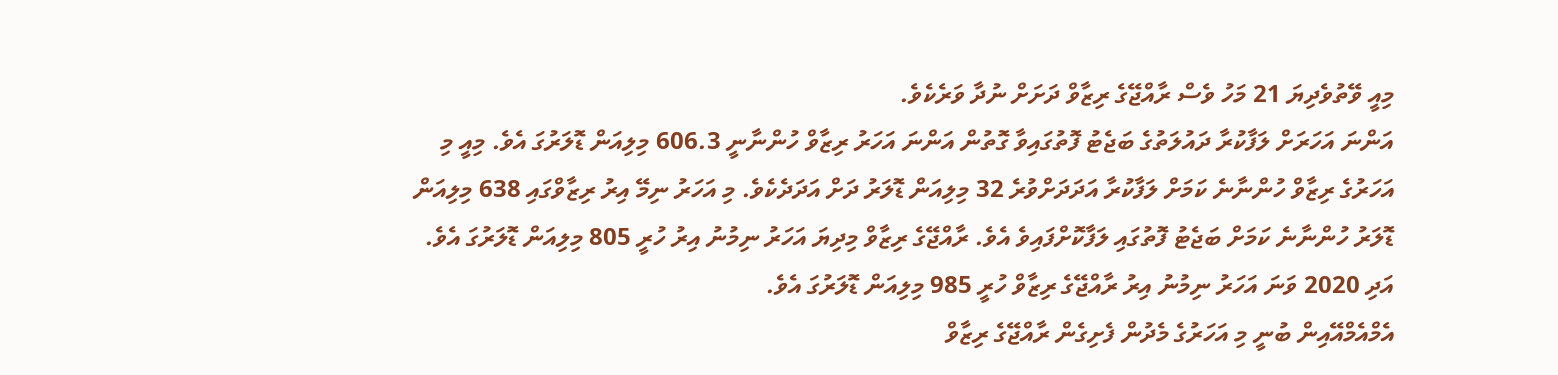މިއީ ވޭތުވެދިޔަ 21 މަހު ވެސް ރާއްޖޭގެ ރިޒާވް ދަށަށް ނުދާ ވަރެކެވެ.
އަންނަ އަހަރަށް ލަފާކުރާ ދައުލަތުގެ ބަޖެޓު ފޮތުގައިވާ ގޮތުން އަންނަ އަހަރު ރިޒާވް ހުންނާނީ 606.3 މިލިއަން ޑޮލަރުގަ އެވެ. މިއީ މި އަހަރުގެ ރިޒާވް ހުންނާނެ ކަމަށް ލަފާކުރާ އަދަދަށްވުރެ 32 މިލިއަން ޑޮލަރު ދަށް އަދަދެކެވެ. މި އަހަރު ނިމޭ އިރު ރިޒާވްގައި 638 މިލިއަން ޑޮލަރު ހުންނާނެ ކަމަށް ބަޖެޓު ފޮތުގައި ލަފާކޮށްފައިވެ އެވެ. ރާއްޖޭގެ ރިޒާވް މިދިޔަ އަހަރު ނިމުނު އިރު ހުރީ 805 މިލިއަން ޑޮލަރުގަ އެވެ. އަދި 2020 ވަނަ އަހަރު ނިމުނު އިރު ރާއްޖޭގެ ރިޒާވް ހުރީ 985 މިލިއަން ޑޮލަރުގަ އެވެ.
އެމްއެމްއޭއިން ބުނީ މި އަހަރުގެ މެދުން ފެށިގެން ރާއްޖޭގެ ރިޒާވް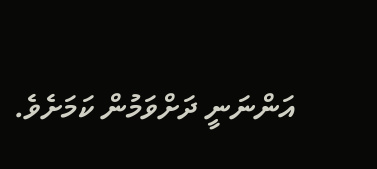އަންނަނީ ދަށްވަމުން ކަމަށެވެ.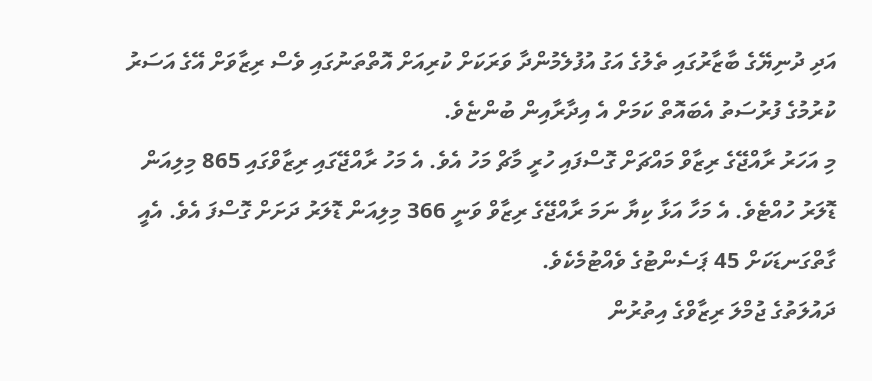އަދި ދުނިޔޭގެ ބާޒާރުގައި ތެލުގެ އަގު އުފުލެމުންދާ ވަރަކަށް ކުރިއަށް އޮތްތަނުގައި ވެސް ރިޒާވަށް އޭގެ އަސަރު ކުރުމުގެ ފުރުސަތު އެބައޮތް ކަމަށް އެ އިދާރާއިން ބުންޏެވެ.
މި އަހަރު ރާއްޖޭގެ ރިޒާވް މައްޗަށް ގޮސްފައި ހުރީ މާޗް މަހު އެވެ. އެ މަހު ރާއްޖޭގައި ރިޒާވްގައި 865 މިލިއަން ޑޮލަރު ހުއްޓެވެ. އެ މަހާ އަޅާ ކިޔާ ނަމަ ރާއްޖޭގެ ރިޒާވް ވަނީ 366 މިލިއަން ޑޮލަރު ދަށަށް ގޮސްފަ އެވެ. އެއީ ގާތްގަނޑަކަށް 45 ޕަސެންޓުގެ ވެއްޓުމެކެވެ.
ދައުލަތުގެ ޖުމްލަ ރިޒާވްގެ އިތުރުން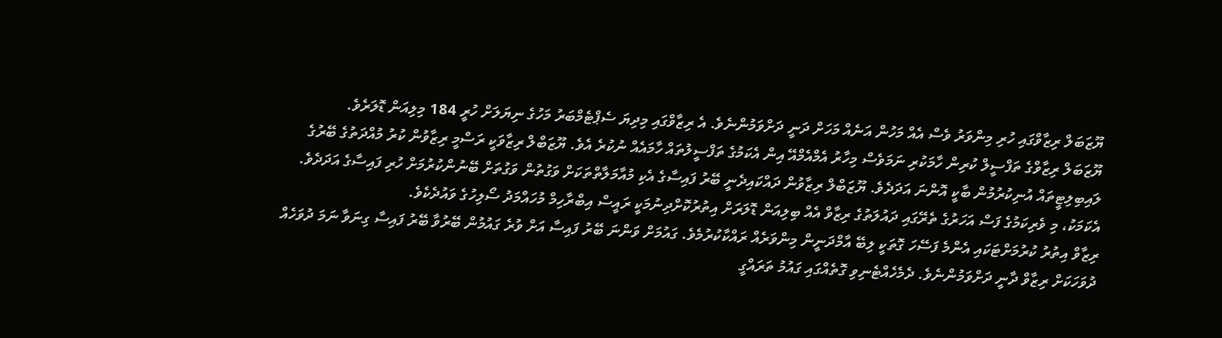ޔޫޒަބަލް ރިޒާވްގައި ހުރި މިންވަރު ވެސް އެއް މަހުން އަނެއް މަހަށް ދަނީ ދަށްވަމުންނެވެ. އެ ރިޒާވްގައި މިދިޔަ ސެޕްޓެމްބަރު މަހުގެ ނިޔަލަށް ހުރީ 184 މިލިއަން ޑޮލަރެވެ.
ޔޫޒަބަލް ރިޒާވްގެ ތަފްސީލް ކުރިން ހާމަކުރި ނަމަވެސް މިހާރު އެމްއެމްއޭ އިން އެކަމުގެ ތަފްސީލުތައް ހާމައެއް ނުކުރެ އެވެ. ޔޫޒަބްލް ރިޒާވަކީ ރަސްމީ ރިޒާވުން ކުރު މުއްދަތުގެ ބޭރުގެ ލައިބިލިޓީތައް އުނިކުރުމުން ބާކީ އޮންނަ އަދަދެވެ. ޔޫޒަބްލް ރިޒާވުން ދައްކައިދެނީ ބޭރު ފައިސާގެ އެކި މުއާމަލާތްތަކަށް ވަގުތުން ވަގުތަށް ބޭނުންކުރުމަށް ހުރި ފައިސާގެ އަދަދެވެ.
އެކަމަކު، މި ވެރިކަމުގެ ފަސް އަހަރުގެ ތެރޭގައި ދައުލަތުގެ ރިޒާވް އެއް ބިލިއަން ޑޮލަރަށް އިތުރުކޮށްދިނުމަކީ ރައީސް އިބްރާހިމް މުހައްމަދު ސޯލިހުގެ ވައުދެކެވެ.
ރިޒާވް އިތުރު ކުރުމަށްޓަކައި އެންމެ ފަސޭހަ ގޮތަކީ ލިބޭ އާމްދަނީން މިންވަރެއް ރައްކާކުރުމެވެ. ގައުމަށް ވަންނަ ބޭރު ފައިސާ އަށް ވުރެ ގައުމުން ބޭރުވާ ބޭރު ފައިސާ ގިނަވާ ނަމަ ދުވަހެއް ދުވަހަކަށް ރިޒާވް ދާނީ ދަށްވަމުންނެވެ. ދެމެހެއްޓެނިވި ގޮތެއްގައި ގައުމު ތަރައްގީ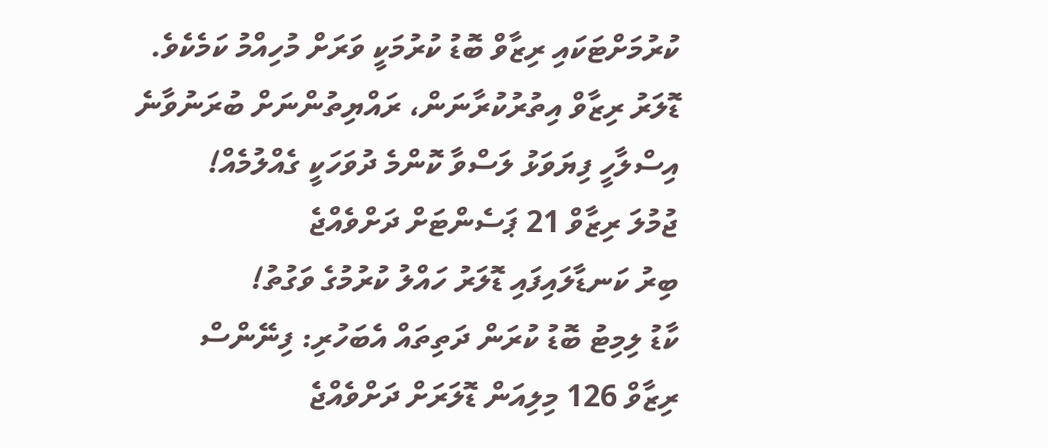ކުރުމަށްޓަކައި ރިޒާވް ބޮޑު ކުރުމަކީ ވަރަށް މުހިއްމު ކަމެކެވެ.
ޑޮލަރު ރިޒާވް އިތުރުކުރާނަން، ރައްޔިތުންނަށް ބުރަނުވާނެ
އިސްލާހީ ފިޔަވަޅު ލަސްވާ ކޮންމެ ދުވަހަކީ ގެއްލުމެއް!
ޖުމުލަ ރިޒާވް 21 ޕަސެންޓަށް ދަށްވެއްޖެ
ބިރު ކަނޑާލައިފައި ޑޮލަރު ހައްލު ކުރުމުގެ ވަގުތު!
ކާޑު ލިމިޓު ބޮޑު ކުރަން ދަތިތައް އެބަހުރި: ފިނޭންސް
ރިޒާވް 126 މިލިއަން ޑޮލަރަށް ދަށްވެއްޖެ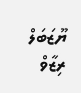ޔޫޒަބަލް ރިޒާވް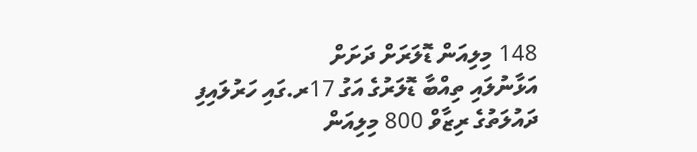148 މިލިއަން ޑޮލަރަށް ދަށަށް
އަޅާނުލައި ތިއްބާ ޑޮލަރުގެ އަގު 17ރ.ގައި ހަރުލައިފި
ދައުލަތުގެ ރިޒާވް 800 މިލިއަން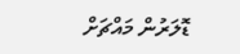ޑޮލަރުން މައްޗަށް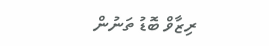ރިޒާވް ބޮޑު ތަނުން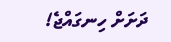ދަށަށް ހިނގައްޖެ!